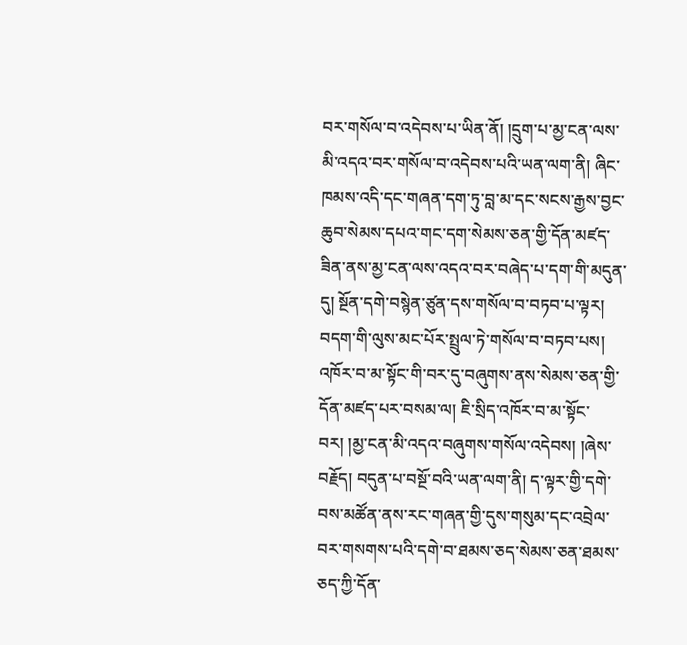བར་གསོལ་བ་འདེབས་པ་ཡིན་ནོ། །དྲུག་པ་མྱ་ངན་ལས་མི་འདའ་བར་གསོལ་བ་འདེབས་པའི་ཡན་ལག་ནི། ཞིང་ཁམས་འདི་དང་གཞན་དག་ཏུ་བླ་མ་དང་སངས་རྒྱས་བྱང་ཆུབ་སེམས་དཔའ་གང་དག་སེམས་ཅན་གྱི་དོན་མཛད་ཟིན་ནས་མྱ་ངན་ལས་འདའ་བར་བཞེད་པ་དག་གི་མདུན་དུ། སྔོན་དགེ་བསྙེན་ཙུན་དས་གསོལ་བ་བཏབ་པ་ལྟར། བདག་གི་ལུས་མང་པོར་སྤྲུལ་ཏེ་གསོལ་བ་བཏབ་པས། འཁོར་བ་མ་སྟོང་གི་བར་དུ་བཞུགས་ནས་སེམས་ཅན་གྱི་དོན་མཛད་པར་བསམ་ལ། ཇི་སྲིད་འཁོར་བ་མ་སྟོང་བར། །མྱ་ངན་མི་འདའ་བཞུགས་གསོལ་འདེབས། །ཞེས་བརྗོད། བདུན་པ་བསྔོ་བའི་ཡན་ལག་ནི། ད་ལྟར་གྱི་དགེ་བས་མཚོན་ནས་རང་གཞན་གྱི་དུས་གསུམ་དང་འབྲེལ་བར་གསགས་པའི་དགེ་བ་ཐམས་ཅད་སེམས་ཅན་ཐམས་ཅད་ཀྱི་དོན་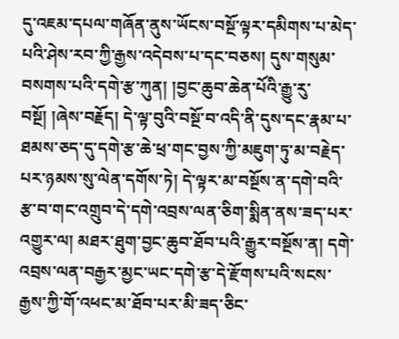དུ་འཇམ་དཔལ་གཞོན་ནུས་ཡོངས་བསྔོ་ལྟར་དམིགས་པ་མེད་པའི་ཤེས་རབ་ཀྱི་རྒྱས་འདེབས་པ་དང་བཅས། དུས་གསུམ་བསགས་པའི་དགེ་རྩ་ཀུན། །བྱང་ཆུབ་ཆེན་པོའི་རྒྱུ་རུ་བསྔོ། །ཞེས་བརྗོད། དེ་ལྟ་བུའི་བསྔོ་བ་འདི་ནི་དུས་དང་རྣམ་པ་ཐམས་ཅད་དུ་དགེ་རྩ་ཆེ་ཕྲ་གང་བྱས་ཀྱི་མཇུག་ཏུ་མ་བརྗེད་པར་ཉམས་སུ་ལེན་དགོས་ཏེ། དེ་ལྟར་མ་བསྔོས་ན་དགེ་བའི་རྩ་བ་གང་འགྲུབ་དེ་དགེ་འབྲས་ལན་ཅིག་སྨིན་ནས་ཟད་པར་འགྱུར་ལ། མཐར་ཐུག་བྱང་ཆུབ་ཐོབ་པའི་རྒྱུར་བསྔོས་ན། དགེ་འབྲས་ལན་བརྒྱར་མྱང་ཡང་དགེ་རྩ་དེ་རྫོགས་པའི་སངས་རྒྱས་ཀྱི་གོ་འཕང་མ་ཐོབ་པར་མི་ཟད་ཅིང་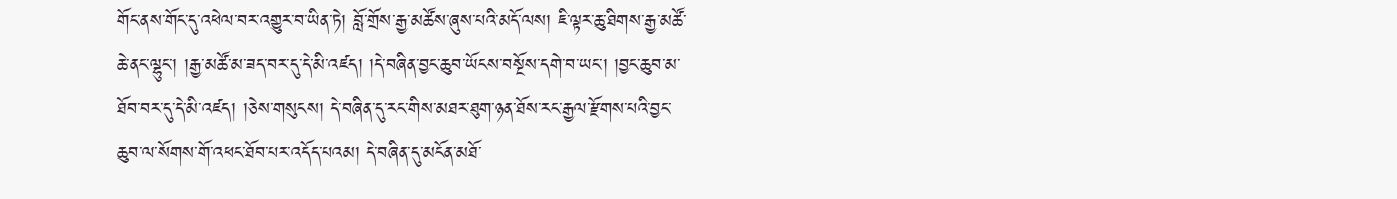གོང་ནས་གོང་དུ་འཕེལ་བར་འགྱུར་བ་ཡིན་ཏེ། བློ་གྲོས་རྒྱ་མཚོས་ཞུས་པའི་མདོ་ལས། ཇི་ལྟར་ཆུ་ཐིགས་རྒྱ་མཚོ་ཆེ་ནང་ལྷུང་། །རྒྱ་མཚོ་མ་ཟད་བར་དུ་དེ་མི་འཛད། །དེ་བཞིན་བྱང་ཆུབ་ཡོངས་བསྔོས་དགེ་བ་ཡང་། །བྱང་ཆུབ་མ་ཐོབ་བར་དུ་དེ་མི་འཛད། །ཅེས་གསུངས། དེ་བཞིན་དུ་རང་གིས་མཐར་ཐུག་ཉན་ཐོས་རང་རྒྱལ་རྫོགས་པའི་བྱང་ཆུབ་ལ་སོགས་གོ་འཕང་ཐོབ་པར་འདོད་པའམ། དེ་བཞིན་དུ་མངོན་མཐོ་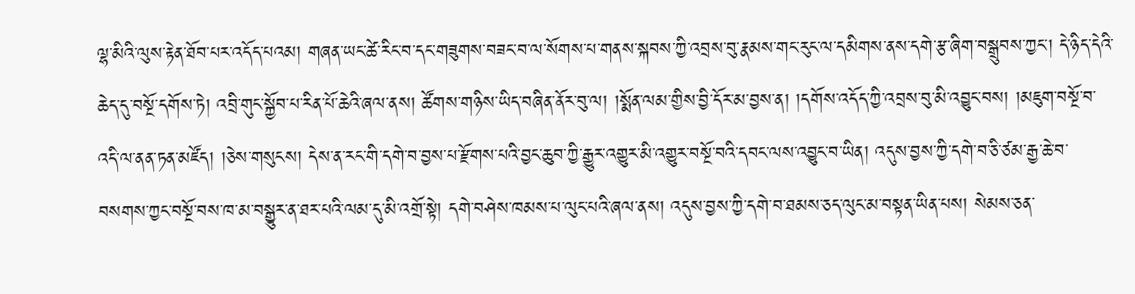ལྷ་མིའི་ལུས་རྟེན་ཐོབ་པར་འདོད་པའམ། གཞན་ཡང་ཚེ་རིང་བ་དང་གཟུགས་བཟང་བ་ལ་སོགས་པ་གནས་སྐབས་ཀྱི་འབྲས་བུ་རྣམས་གང་རུང་ལ་དམིགས་ནས་དགེ་རྩ་ཞིག་བསྒྲུབས་ཀྱང་། དེ་ཉིད་དེའི་ཆེད་དུ་བསྔོ་དགོས་ཏེ། འབྲི་གུང་སྐྱོབ་པ་རིན་པོ་ཆེའི་ཞལ་ནས། ཚོགས་གཉིས་ཡིད་བཞིན་ནོར་བུ་ལ། །སྨོན་ལམ་གྱིས་བྱི་དོར་མ་བྱས་ན། །དགོས་འདོད་ཀྱི་འབྲས་བུ་མི་འབྱུང་བས། །མཇུག་བསྔོ་བ་འདི་ལ་ནན་ཏན་མཛོད། །ཅེས་གསུངས། དེས་ན་རང་གི་དགེ་བ་བྱས་པ་རྫོགས་པའི་བྱང་ཆུབ་ཀྱི་རྒྱུར་འགྱུར་མི་འགྱུར་བསྔོ་བའི་དབང་ལས་འབྱུང་བ་ཡིན། འདུས་བྱས་ཀྱི་དགེ་བ་ཅི་ཙམ་རྒྱ་ཆེ་བ་བསགས་ཀྱང་བསྔོ་བས་ཁ་མ་བསྒྱུར་ན་ཐར་པའི་ལམ་དུ་མི་འགྲོ་སྟེ། དགེ་བཤེས་ཁམས་པ་ལུང་པའི་ཞལ་ནས། འདུས་བྱས་ཀྱི་དགེ་བ་ཐམས་ཅད་ལུང་མ་བསྟན་ཡིན་པས། སེམས་ཅན་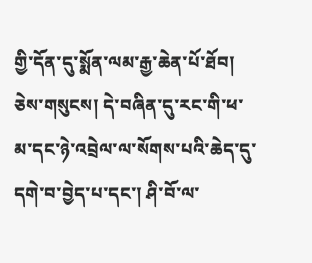གྱི་དོན་དུ་སྨོན་ལམ་རྒྱ་ཆེན་པོ་ཐོབ། ཅེས་གསུངས། དེ་བཞིན་དུ་རང་གི་ཕ་མ་དང་ཉེ་འབྲེལ་ལ་སོགས་པའི་ཆེད་དུ་དགེ་བ་བྱེད་པ་དང་། ཤི་བོ་ལ་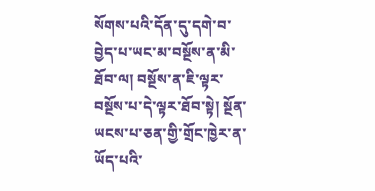སོགས་པའི་དོན་དུ་དགེ་བ་བྱེད་པ་ཡང་མ་བསྔོས་ན་མི་ཐོབ་ལ། བསྔོས་ན་ཇི་ལྟར་བསྔོས་པ་དེ་ལྟར་ཐོབ་སྟེ། སྔོན་ཡངས་པ་ཅན་གྱི་གྲོང་ཁྱེར་ན་ཡོད་པའི་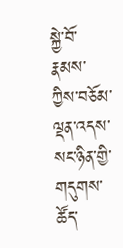སྐྱེ་བོ་རྣམས་ཀྱིས་བཅོམ་ལྡན་འདས་སང་ཉིན་གྱི་གདུགས་ཚོད་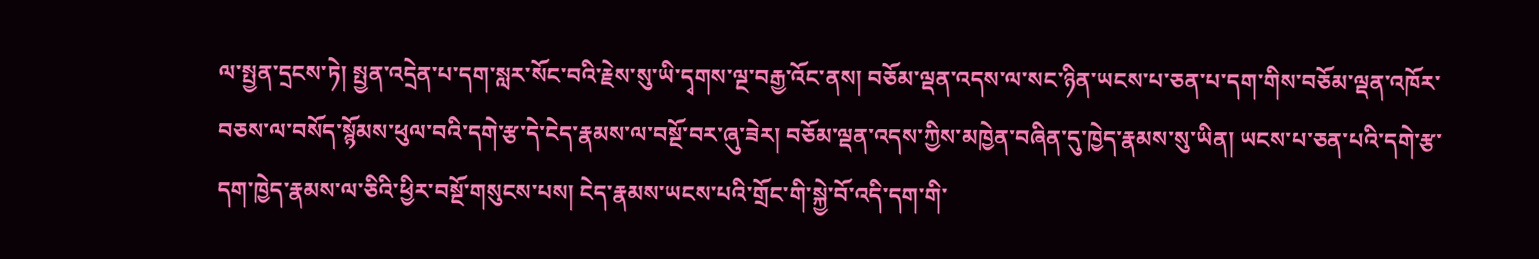ལ་སྤྱན་དྲངས་ཏེ། སྤྱན་འདྲེན་པ་དག་སླར་སོང་བའི་རྗེས་སུ་ཡི་དྭགས་ལྔ་བརྒྱ་འོང་ནས། བཅོམ་ལྡན་འདས་ལ་སང་ཉིན་ཡངས་པ་ཅན་པ་དག་གིས་བཅོམ་ལྡན་འཁོར་བཅས་ལ་བསོད་སྙོམས་ཕུལ་བའི་དགེ་རྩ་དེ་ངེད་རྣམས་ལ་བསྔོ་བར་ཞུ་ཟེར། བཅོམ་ལྡན་འདས་ཀྱིས་མཁྱེན་བཞིན་དུ་ཁྱེད་རྣམས་སུ་ཡིན། ཡངས་པ་ཅན་པའི་དགེ་རྩ་དག་ཁྱེད་རྣམས་ལ་ཅིའི་ཕྱིར་བསྔོ་གསུངས་པས། ངེད་རྣམས་ཡངས་པའི་གྲོང་གི་སྐྱེ་བོ་འདི་དག་གི་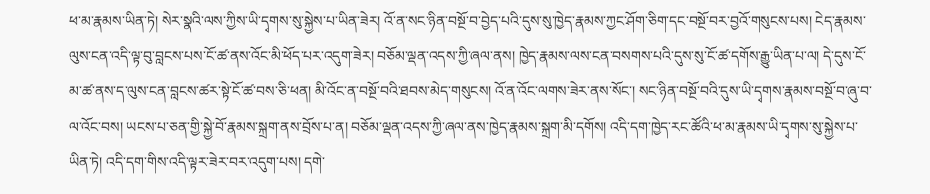ཕ་མ་རྣམས་ཡིན་ཏེ། སེར་སྣའི་ལས་ཀྱིས་ཡི་དྭགས་སུ་སྐྱེས་པ་ཡིན་ཟེར། འོ་ན་སང་ཉིན་བསྔོ་བ་བྱེད་པའི་དུས་སུ་ཁྱེད་རྣམས་ཀྱང་ཤོག་ཅིག་དང་བསྔོ་བར་བྱའོ་གསུངས་པས། ངེད་རྣམས་ལུས་ངན་འདི་ལྟ་བུ་བླངས་པས་ངོ་ཚ་ནས་འོང་མི་ཕོད་པར་འདུག་ཟེར། བཅོམ་ལྡན་འདས་ཀྱི་ཞལ་ནས། ཁྱེད་རྣམས་ལས་ངན་བསགས་པའི་དུས་སུ་ངོ་ཚ་དགོས་རྒྱུ་ཡིན་པ་ལ། དེ་དུས་ངོ་མ་ཚ་ནས་ད་ལུས་ངན་བླངས་ཚར་སྟེ་ངོ་ཚ་བས་ཅི་ཕན། མི་འོང་ན་བསྔོ་བའི་ཐབས་མེད་གསུངས། འོ་ན་འོང་ལགས་ཟེར་ནས་སོང་། སང་ཉིན་བསྔོ་བའི་དུས་ཡི་དྭགས་རྣམས་བསྔོ་བ་ཞུ་བ་ལ་འོང་བས། ཡངས་པ་ཅན་གྱི་སྐྱེ་བོ་རྣམས་སྐྲག་ནས་བྲོས་པ་ན། བཅོམ་ལྡན་འདས་ཀྱི་ཞལ་ནས་ཁྱེད་རྣམས་སྐྲག་མི་དགོས། འདི་དག་ཁྱེད་རང་ཚོའི་ཕ་མ་རྣམས་ཡི་དྭགས་སུ་སྐྱེས་པ་ཡིན་ཏེ། འདི་དག་གིས་འདི་ལྟར་ཟེར་བར་འདུག་པས། དགེ་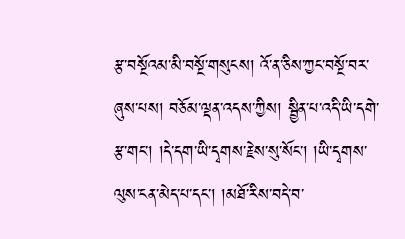རྩ་བསྔོའམ་མི་བསྔོ་གསུངས། འོ་ན་ཅིས་ཀྱང་བསྔོ་བར་ཞུས་པས། བཅོམ་ལྡན་འདས་ཀྱིས། སྦྱིན་པ་འདི་ཡི་དགེ་རྩ་གང་། །དེ་དག་ཡི་དྭགས་རྗེས་སུ་སོང་། །ཡི་དྭགས་ལུས་ངན་མེད་པ་དང་། །མཐོ་རིས་བདེ་བ་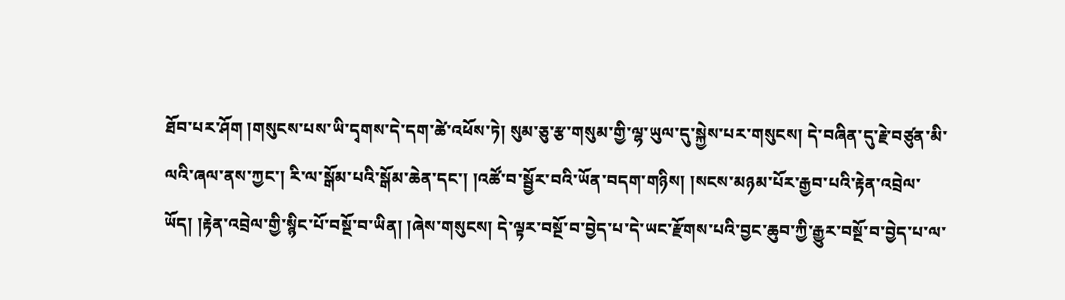ཐོབ་པར་ཤོག །གསུངས་པས་ཡི་དྭགས་དེ་དག་ཚེ་འཕོས་ཏེ། སུམ་ཅུ་རྩ་གསུམ་གྱི་ལྷ་ཡུལ་དུ་སྐྱེས་པར་གསུངས། དེ་བཞིན་དུ་རྗེ་བཙུན་མི་ལའི་ཞལ་ནས་ཀྱང་། རི་ལ་སྒོམ་པའི་སྒོམ་ཆེན་དང་། །འཚོ་བ་སྦྱོར་བའི་ཡོན་བདག་གཉིས། །སངས་མཉམ་པོར་རྒྱབ་པའི་རྟེན་འབྲེལ་ཡོད། །རྟེན་འབྲེལ་གྱི་སྙིང་པོ་བསྔོ་བ་ཡིན། །ཞེས་གསུངས། དེ་ལྟར་བསྔོ་བ་བྱེད་པ་དེ་ཡང་རྫོགས་པའི་བྱང་ཆུབ་ཀྱི་རྒྱུར་བསྔོ་བ་བྱེད་པ་ལ་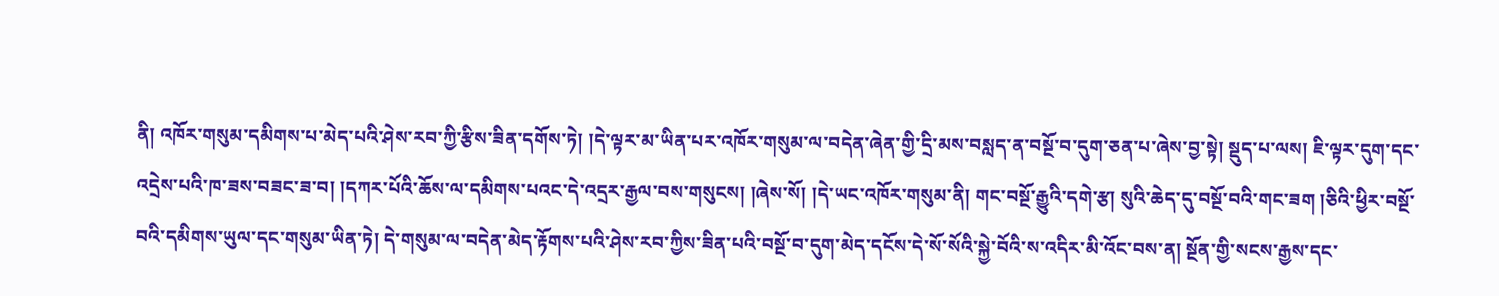ནི། འཁོར་གསུམ་དམིགས་པ་མེད་པའི་ཤེས་རབ་ཀྱི་རྩིས་ཟིན་དགོས་ཏེ། །དེ་ལྟར་མ་ཡིན་པར་འཁོར་གསུམ་ལ་བདེན་ཞེན་གྱི་དྲི་མས་བསླད་ན་བསྔོ་བ་དུག་ཅན་པ་ཞེས་བྱ་སྟེ། སྡུད་པ་ལས། ཇི་ལྟར་དུག་དང་འདྲེས་པའི་ཁ་ཟས་བཟང་ཟ་བ། །དཀར་པོའི་ཆོས་ལ་དམིགས་པའང་དེ་འདྲར་རྒྱལ་བས་གསུངས། །ཞེས་སོ། །དེ་ཡང་འཁོར་གསུམ་ནི། གང་བསྔོ་རྒྱུའི་དགེ་རྩ། སུའི་ཆེད་དུ་བསྔོ་བའི་གང་ཟག །ཅིའི་ཕྱིར་བསྔོ་བའི་དམིགས་ཡུལ་དང་གསུམ་ཡིན་ཏེ། དེ་གསུམ་ལ་བདེན་མེད་རྟོགས་པའི་ཤེས་རབ་ཀྱིས་ཟིན་པའི་བསྔོ་བ་དུག་མེད་དངོས་དེ་སོ་སོའི་སྐྱེ་བོའི་ས་འདིར་མི་འོང་བས་ན། སྔོན་གྱི་སངས་རྒྱས་དང་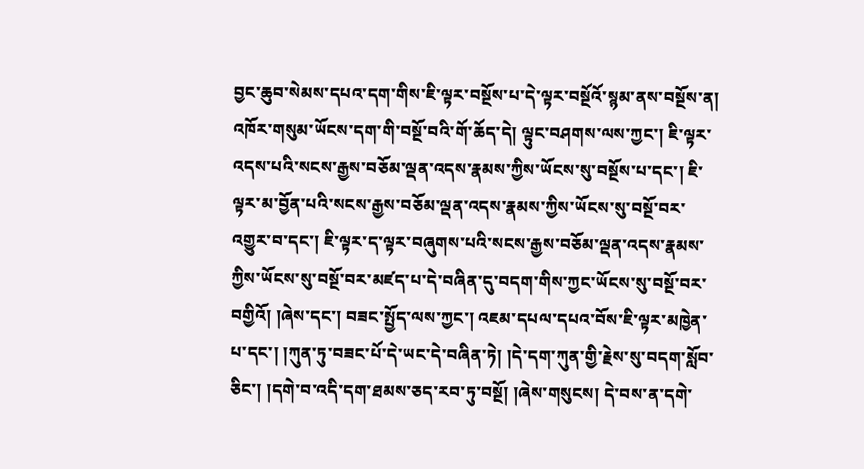བྱང་ཆུབ་སེམས་དཔའ་དག་གིས་ཇི་ལྟར་བསྔོས་པ་དེ་ལྟར་བསྔོའོ་སྙམ་ནས་བསྔོས་ན། འཁོར་གསུམ་ཡོངས་དག་གི་བསྔོ་བའི་གོ་ཆོད་དེ། ལྟུང་བཤགས་ལས་ཀྱང་། ཇི་ལྟར་འདས་པའི་སངས་རྒྱས་བཅོམ་ལྡན་འདས་རྣམས་ཀྱིས་ཡོངས་སུ་བསྔོས་པ་དང་། ཇི་ལྟར་མ་བྱོན་པའི་སངས་རྒྱས་བཅོམ་ལྡན་འདས་རྣམས་ཀྱིས་ཡོངས་སུ་བསྔོ་བར་འགྱུར་བ་དང་། ཇི་ལྟར་ད་ལྟར་བཞུགས་པའི་སངས་རྒྱས་བཅོམ་ལྡན་འདས་རྣམས་ཀྱིས་ཡོངས་སུ་བསྔོ་བར་མཛད་པ་དེ་བཞིན་དུ་བདག་གིས་ཀྱང་ཡོངས་སུ་བསྔོ་བར་བགྱིའོ། །ཞེས་དང་། བཟང་སྤྱོད་ལས་ཀྱང་། འཇམ་དཔལ་དཔའ་བོས་ཇི་ལྟར་མཁྱེན་པ་དང་། །ཀུན་ཏུ་བཟང་པོ་དེ་ཡང་དེ་བཞིན་ཏེ། །དེ་དག་ཀུན་གྱི་རྗེས་སུ་བདག་སློབ་ཅིང་། །དགེ་བ་འདི་དག་ཐམས་ཅད་རབ་ཏུ་བསྔོ། །ཞེས་གསུངས། དེ་བས་ན་དགེ་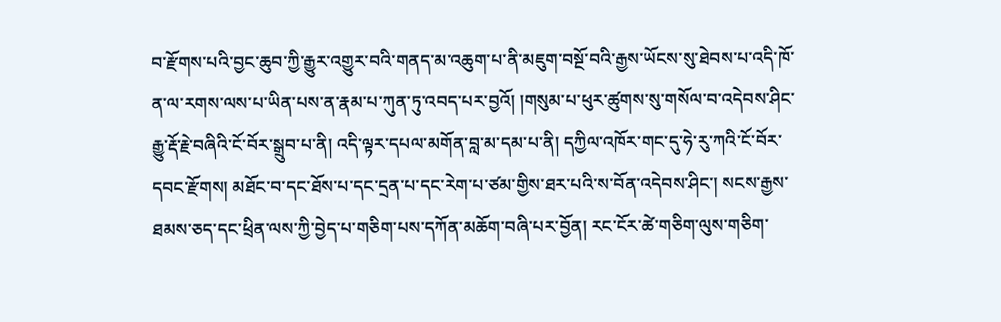བ་རྫོགས་པའི་བྱང་ཆུབ་ཀྱི་རྒྱུར་འགྱུར་བའི་གནད་མ་འཆུག་པ་ནི་མཇུག་བསྔོ་བའི་རྒྱས་ཡོངས་སུ་ཐེབས་པ་འདི་ཁོ་ན་ལ་རགས་ལས་པ་ཡིན་པས་ན་རྣམ་པ་ཀུན་ཏུ་འབད་པར་བྱའོ། །གསུམ་པ་ཕུར་ཚུགས་སུ་གསོལ་བ་འདེབས་ཤིང་རྒྱུ་རྡོ་རྗེ་བཞིའི་ངོ་བོར་སྒྲུབ་པ་ནི། འདི་ལྟར་དཔལ་མགོན་བླ་མ་དམ་པ་ནི། དཀྱིལ་འཁོར་གང་དུ་ཧེ་རུ་ཀའི་ངོ་བོར་དབང་རྫོགས། མཐོང་བ་དང་ཐོས་པ་དང་དྲན་པ་དང་རེག་པ་ཙམ་གྱིས་ཐར་པའི་ས་བོན་འདེབས་ཤིང་། སངས་རྒྱས་ཐམས་ཅད་དང་ཕྲིན་ལས་ཀྱི་བྱེད་པ་གཅིག་པས་དཀོན་མཆོག་བཞི་པར་བྱོན། རང་ངོར་ཚེ་གཅིག་ལུས་གཅིག་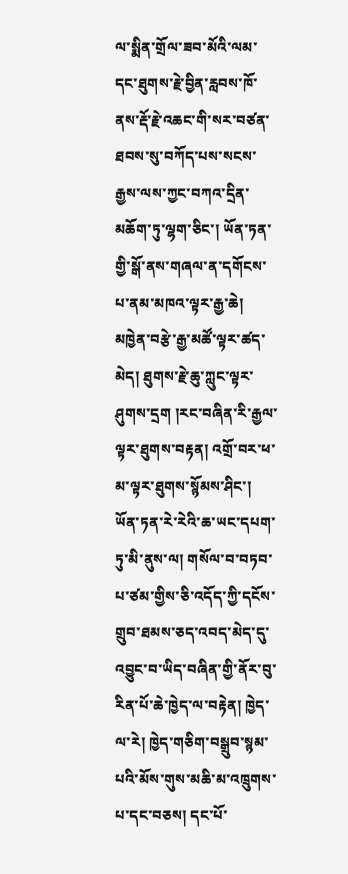ལ་སྨིན་གྲོལ་ཟབ་མོའི་ལམ་དང་ཐུགས་རྗེ་བྱིན་རླབས་ཁོ་ནས་རྡོ་རྗེ་འཆང་གི་སར་བཙན་ཐབས་སུ་བཀོད་པས་སངས་རྒྱས་ལས་ཀྱང་བཀའ་དྲིན་མཆོག་ཏུ་ལྷག་ཅིང་། ཡོན་ཏན་གྱི་སྒོ་ནས་གཞལ་ན་དགོངས་པ་ནམ་མཁའ་ལྟར་རྒྱ་ཆེ། མཁྱེན་བརྩེ་རྒྱ་མཚོ་ལྟར་ཚད་མེད། ཐུགས་རྗེ་ཆུ་ཀླུང་ལྟར་ཤུགས་དྲག །རང་བཞིན་རི་རྒྱལ་ལྟར་ཐུགས་བརྟན། འགྲོ་བར་ཕ་མ་ལྟར་ཐུགས་སྙོམས་ཤིང་། ཡོན་ཏན་རེ་རེའི་ཆ་ཡང་དཔག་ཏུ་མི་ནུས་ལ། གསོལ་བ་བཏབ་པ་ཙམ་གྱིས་ཅི་འདོད་ཀྱི་དངོས་གྲུབ་ཐམས་ཅད་འབད་མེད་དུ་འབྱུང་བ་ཡིད་བཞིན་གྱི་ནོར་བུ་རིན་པོ་ཆེ་ཁྱེད་ལ་བརྟེན། ཁྱེད་ལ་རེ། ཁྱེད་གཅིག་བསྒྲུབ་སྙམ་པའི་མོས་གུས་མཆི་མ་འཁྲུགས་པ་དང་བཅས། དང་པོ་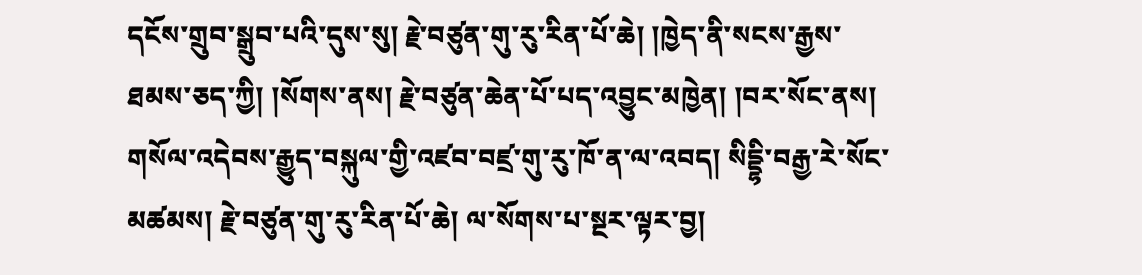དངོས་གྲུབ་སྒྲུབ་པའི་དུས་སུ། རྗེ་བཙུན་གུ་རུ་རིན་པོ་ཆེ། །ཁྱེད་ནི་སངས་རྒྱས་ཐམས་ཅད་ཀྱི། །སོགས་ནས། རྗེ་བཙུན་ཆེན་པོ་པད་འབྱུང་མཁྱེན། །བར་སོང་ནས། གསོལ་འདེབས་རྒྱུད་བསྐུལ་གྱི་འཛབ་བཛྲ་གུ་རུ་ཁོ་ན་ལ་འབད། སིདྡྷི་བརྒྱ་རེ་སོང་མཚམས། རྗེ་བཙུན་གུ་རུ་རིན་པོ་ཆེ། ལ་སོགས་པ་སྔར་ལྟར་བྱ།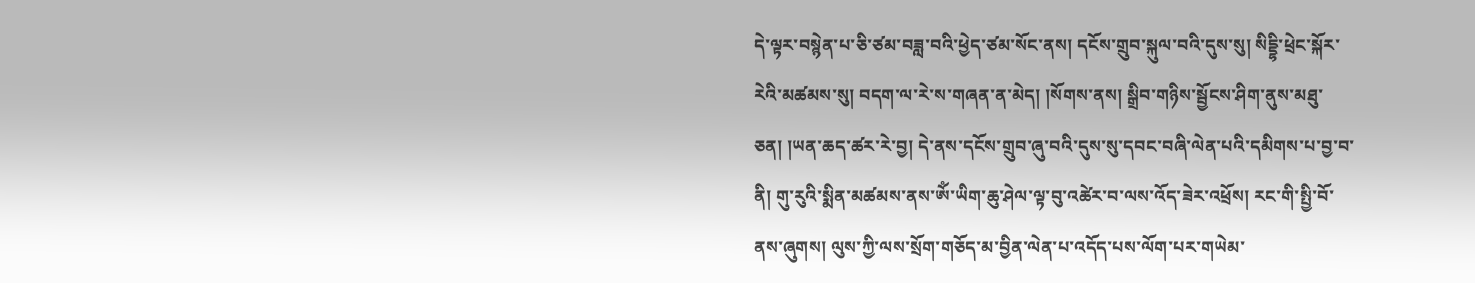དེ་ལྟར་བསྙེན་པ་ཅི་ཙམ་བཟླ་བའི་ཕྱེད་ཙམ་སོང་ནས། དངོས་གྲུབ་སྐུལ་བའི་དུས་སུ། སིདྡྷི་ཕྲེང་སྐོར་རེའི་མཚམས་སུ། བདག་ལ་རེ་ས་གཞན་ན་མེད། །སོགས་ནས། སྒྲིབ་གཉིས་སྦྱོངས་ཤིག་ནུས་མཐུ་ཅན། །ཡན་ཆད་ཚར་རེ་བྱ། དེ་ནས་དངོས་གྲུབ་ཞུ་བའི་དུས་སུ་དབང་བཞི་ལེན་པའི་དམིགས་པ་བྱ་བ་ནི། གུ་རུའི་སྨིན་མཚམས་ནས་ཨོཾ་ཡིག་ཆུ་ཤེལ་ལྟ་བུ་འཚེར་བ་ལས་འོད་ཟེར་འཕྲོས། རང་གི་སྤྱི་བོ་ནས་ཞུགས། ལུས་ཀྱི་ལས་སྲོག་གཅོད་མ་བྱིན་ལེན་པ་འདོད་པས་ལོག་པར་གཡེམ་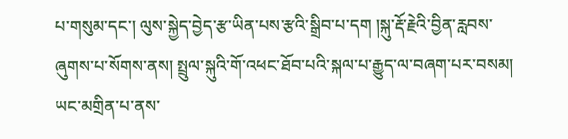པ་གསུམ་དང་། ལུས་སྐྱེད་བྱེད་རྩ་ཡིན་པས་རྩའི་སྒྲིབ་པ་དག །སྐུ་རྡོ་རྗེའི་བྱིན་རླབས་ཞུགས་པ་སོགས་ནས། སྤྲུལ་སྐུའི་གོ་འཕང་ཐོབ་པའི་སྐལ་པ་རྒྱུད་ལ་བཞག་པར་བསམ། ཡང་མགྲིན་པ་ནས་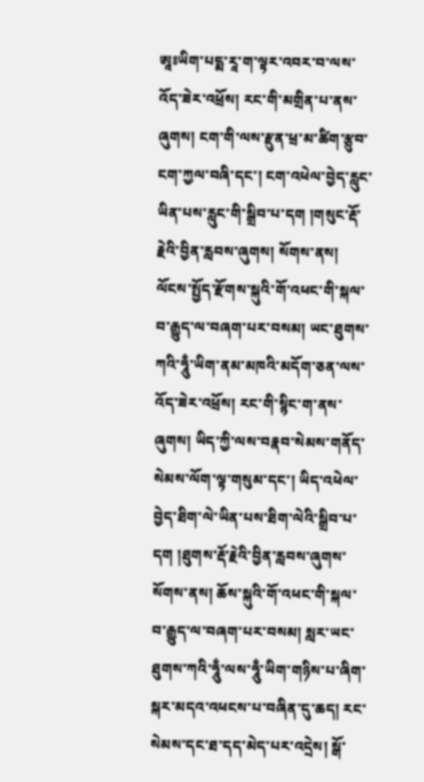ཨཱཿཡིག་པདྨ་རཱ་ག་ལྟར་འབར་བ་ལས་འོད་ཟེར་འཕྲོས། རང་གི་མགྲིན་པ་ནས་ཞུགས། ངག་གི་ལས་རྫུན་ཕྲ་མ་ཚིག་རྩུབ་ངག་ཀྱལ་བཞི་དང་། ངག་འཕེལ་བྱེད་རླུང་ཡིན་པས་རླུང་གི་སྒྲིབ་པ་དག །གསུང་རྡོ་རྗེའི་བྱིན་རླབས་ཞུགས། སོགས་ནས། ལོངས་སྤྱོད་རྫོགས་སྐུའི་གོ་འཕང་གི་སྐལ་བ་རྒྱུད་ལ་བཞག་པར་བསམ། ཡང་ཐུགས་ཀའི་ཧཱུྃ་ཡིག་ནམ་མཁའི་མདོག་ཅན་ལས་འོད་ཟེར་འཕྲོས། རང་གི་སྙིང་ག་ནས་ཞུགས། ཡིད་ཀྱི་ལས་བརྣབ་སེམས་གནོད་སེམས་ལོག་ལྟ་གསུམ་དང་། ཡིད་འཕེལ་བྱེད་ཐིག་ལེ་ཡིན་པས་ཐིག་ལེའི་སྒྲིབ་པ་དག །ཐུགས་རྡོ་རྗེའི་བྱིན་རླབས་ཞུགས་སོགས་ནས། ཆོས་སྐུའི་གོ་འཕང་གི་སྐལ་བ་རྒྱུད་ལ་བཞག་པར་བསམ། སླར་ཡང་ཐུགས་ཀའི་ཧཱུྃ་ལས་ཧཱུྃ་ཡིག་གཉིས་པ་ཞིག་སྐར་མདའ་འཕངས་པ་བཞིན་དུ་ཆད། རང་སེམས་དང་ཐ་དད་མེད་པར་འདྲེས། སྒོ་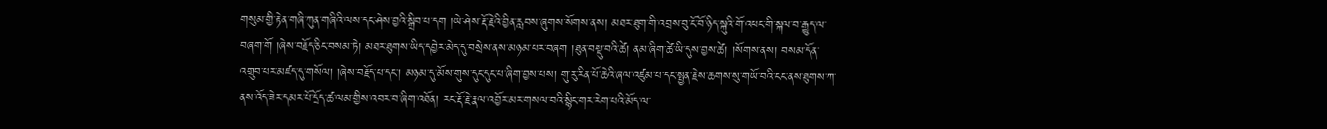གསུམ་གྱི་རྟེན་གཞི་ཀུན་གཞིའི་ལས་དང་ཤེས་བྱའི་སྒྲིབ་པ་དག །ཡེ་ཤེས་རྡོ་རྗེའི་བྱིན་རླབས་ཞུགས་སོགས་ནས། མཐར་ཐུག་གི་འབྲས་བུ་ངོ་བོ་ཉིད་སྐུའི་གོ་འཕང་གི་སྐལ་བ་རྒྱུད་ལ་བཞག་གོ །ཞེས་བརྗོད་ཅིང་བསམ་ཏེ། མཐར་ཐུགས་ཡིད་དབྱེར་མེད་དུ་བསྲེས་ནས་མཉམ་པར་བཞག །ཐུན་བསྡུ་བའི་ཚེ། ནམ་ཞིག་ཚེ་ཡི་དུས་བྱས་ཚེ། །སོགས་ནས། བསམ་དོན་འགྲུབ་པར་མཛད་དུ་གསོལ། །ཞེས་བརྗོད་པ་དང་། མཉམ་དུ་མོས་གུས་དུང་དུང་པ་ཞིག་བྱས་པས། གུ་རུ་རིན་པོ་ཆེའི་ཞལ་འཛུམ་པ་དང་སྤྱན་རྗེས་ཆགས་སུ་གཡོ་བའི་ངང་ནས་ཐུགས་ཀ་ནས་འོད་ཟེར་དམར་པོ་དྲོད་ཚ་ལམ་གྱིས་འབར་བ་ཞིག་འཐོན། རང་རྡོ་རྗེ་རྣལ་འབྱོར་མར་གསལ་བའི་སྙིང་གར་རེག་པའི་མོད་ལ་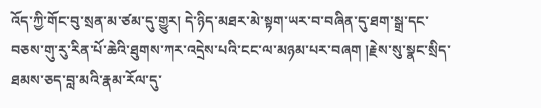འོད་ཀྱི་གོང་བུ་སྲན་མ་ཙམ་དུ་གྱུར། དེ་ཉིད་མཐར་མེ་སྟག་ཡར་བ་བཞིན་དུ་ཐག་སྒྲ་དང་བཅས་གུ་རུ་རིན་པོ་ཆེའི་ཐུགས་ཀར་འདྲེས་པའི་ངང་ལ་མཉམ་པར་བཞག །རྗེས་སུ་སྣང་སྲིད་ཐམས་ཅད་བླ་མའི་རྣམ་རོལ་དུ་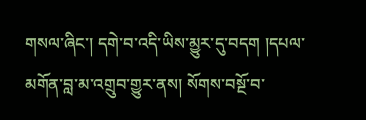གསལ་ཞིང་། དགེ་བ་འདི་ཡིས་མྱུར་དུ་བདག །དཔལ་མགོན་བླ་མ་འགྲུབ་གྱུར་ནས། སོགས་བསྔོ་བ་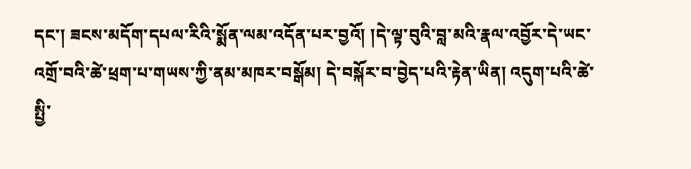དང་། ཟངས་མདོག་དཔལ་རིའི་སྨོན་ལམ་འདོན་པར་བྱའོ། །དེ་ལྟ་བུའི་བླ་མའི་རྣལ་འབྱོར་དེ་ཡང་འགྲོ་བའི་ཚེ་ཕྲག་པ་གཡས་ཀྱི་ནམ་མཁར་བསྒོམ། དེ་བསྐོར་བ་བྱེད་པའི་རྟེན་ཡིན། འདུག་པའི་ཚེ་སྤྱི་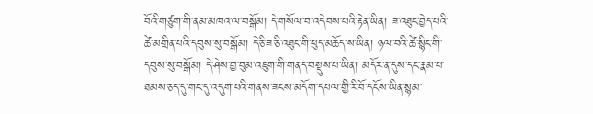བོའི་གཙུག་གི་ནམ་མཁའ་ལ་བསྒོམ། དེ་གསོལ་བ་འདེབས་པའི་རྟེན་ཡིན། ཟ་འཐུང་བྱེད་པའི་ཚེ་མགྲིན་པའི་དབུས་སུ་བསྒོམ། དེ་ཅི་ཟ་ཅི་འཐུང་གི་ཕུད་མཆོད་ས་ཡིན། ཉལ་བའི་ཚེ་སྙིང་གི་དབུས་སུ་བསྒོམ། དེ་ཤེས་བྱ་བུམ་འཇུག་གི་གནད་བསྡུས་པ་ཡིན། མདོར་ན་དུས་དང་རྣམ་པ་ཐམས་ཅད་དུ་གང་དུ་འདུག་པའི་གནས་ཟངས་མདོག་དཔལ་གྱི་རི་བོ་དངོས་ཡིན་སྙམ་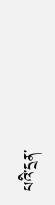པའི་དྲན་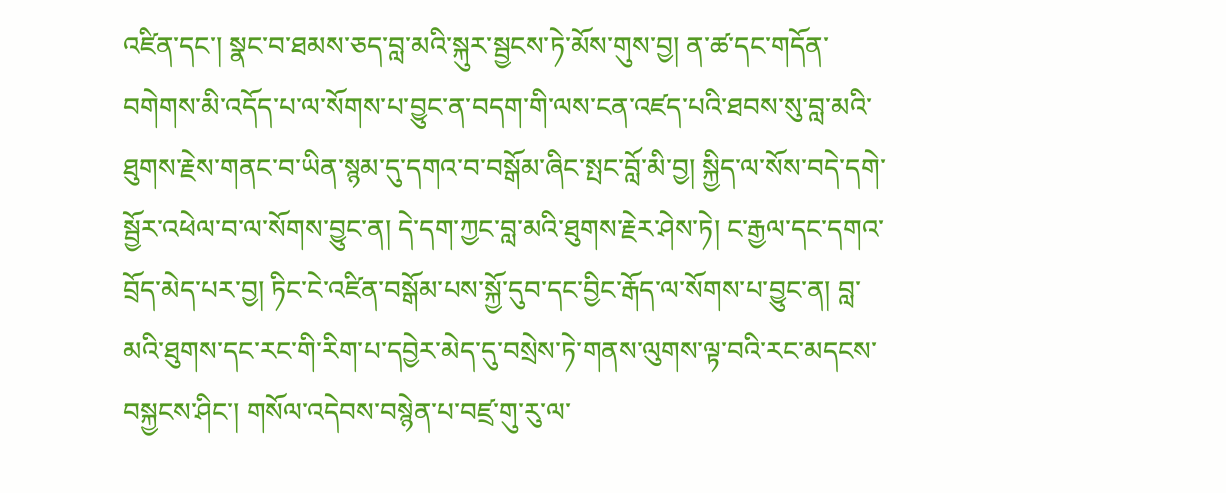འཛིན་དང་། སྣང་བ་ཐམས་ཅད་བླ་མའི་སྐུར་སྦྱངས་ཏེ་མོས་གུས་བྱ། ན་ཚ་དང་གདོན་བགེགས་མི་འདོད་པ་ལ་སོགས་པ་བྱུང་ན་བདག་གི་ལས་ངན་འཛད་པའི་ཐབས་སུ་བླ་མའི་ཐུགས་རྗེས་གནང་བ་ཡིན་སྙམ་དུ་དགའ་བ་བསྒོམ་ཞིང་སྤང་བློ་མི་བྱ། སྐྱིད་ལ་སོས་བདེ་དགེ་སྦྱོར་འཕེལ་བ་ལ་སོགས་བྱུང་ན། དེ་དག་ཀྱང་བླ་མའི་ཐུགས་རྗེར་ཤེས་ཏེ། ང་རྒྱལ་དང་དགའ་བྲོད་མེད་པར་བྱ། ཏིང་ངེ་འཛིན་བསྒོམ་པས་སྐྱོ་དུབ་དང་བྱིང་རྒོད་ལ་སོགས་པ་བྱུང་ན། བླ་མའི་ཐུགས་དང་རང་གི་རིག་པ་དབྱེར་མེད་དུ་བསྲེས་ཏེ་གནས་ལུགས་ལྟ་བའི་རང་མདངས་བསྐྱངས་ཤིང་། གསོལ་འདེབས་བསྙེན་པ་བཛྲ་གུ་རུ་ལ་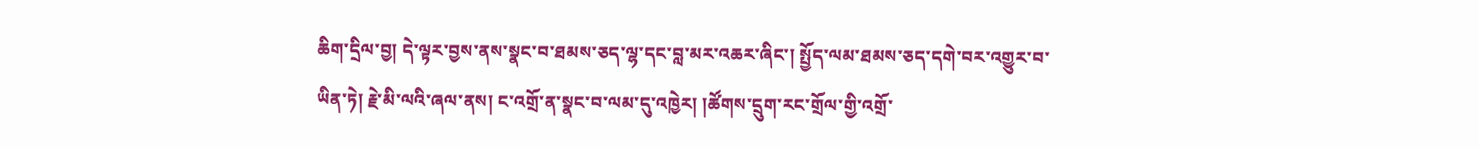ཆིག་དྲིལ་བྱ། དེ་ལྟར་བྱས་ནས་སྣང་བ་ཐམས་ཅད་ལྷ་དང་བླ་མར་འཆར་ཞིང་། སྤྱོད་ལམ་ཐམས་ཅད་དགེ་བར་འགྱུར་བ་ཡིན་ཏེ། རྗེ་མི་ལའི་ཞལ་ནས། ང་འགྲོ་ན་སྣང་བ་ལམ་དུ་འཁྱེར། །ཚོགས་དྲུག་རང་གྲོལ་གྱི་འགྲོ་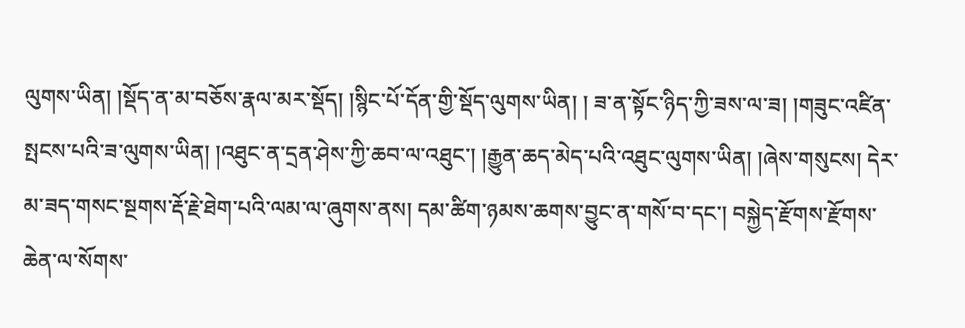ལུགས་ཡིན། །སྡོད་ན་མ་བཅོས་རྣལ་མར་སྡོད། །སྙིང་པོ་དོན་གྱི་སྡོད་ལུགས་ཡིན། ། ཟ་ན་སྟོང་ཉིད་ཀྱི་ཟས་ལ་ཟ། །གཟུང་འཛིན་སྤངས་པའི་ཟ་ལུགས་ཡིན། །འཐུང་ན་དྲན་ཤེས་ཀྱི་ཆབ་ལ་འཐུང་། །རྒྱུན་ཆད་མེད་པའི་འཐུང་ལུགས་ཡིན། །ཞེས་གསུངས། དེར་མ་ཟད་གསང་སྔགས་རྡོ་རྗེ་ཐེག་པའི་ལམ་ལ་ཞུགས་ནས། དམ་ཚིག་ཉམས་ཆགས་བྱུང་ན་གསོ་བ་དང་། བསྐྱེད་རྫོགས་རྫོགས་ཆེན་ལ་སོགས་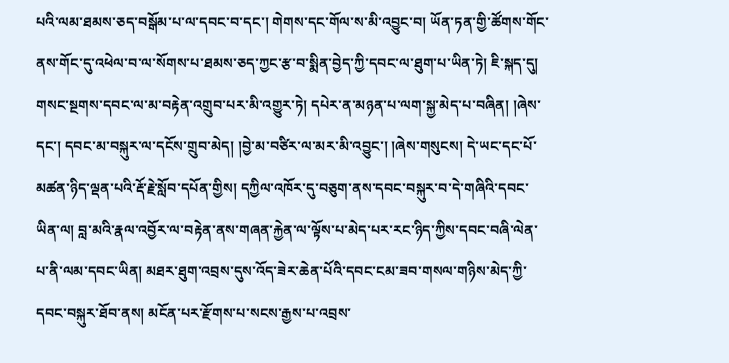པའི་ལམ་ཐམས་ཅད་བསྒོམ་པ་ལ་དབང་བ་དང་། གེགས་དང་གོལ་ས་མི་འབྱུང་བ། ཡོན་ཏན་གྱི་ཚོགས་གོང་ནས་གོང་དུ་འཕེལ་བ་ལ་སོགས་པ་ཐམས་ཅད་ཀྱང་རྩ་བ་སྨིན་བྱེད་ཀྱི་དབང་ལ་ཐུག་པ་ཡིན་ཏེ། ཇི་སྐད་དུ། གསང་སྔགས་དབང་ལ་མ་བརྟེན་འགྲུབ་པར་མི་འགྱུར་ཏེ། དཔེར་ན་མཉན་པ་ལག་སྐྱ་མེད་པ་བཞིན། །ཞེས་དང་། དབང་མ་བསྐུར་ལ་དངོས་གྲུབ་མེད། །བྱེ་མ་བཙིར་ལ་མར་མི་འབྱུང་། །ཞེས་གསུངས། དེ་ཡང་དང་པོ་མཚན་ཉིད་ལྡན་པའི་རྡོ་རྗེ་སློབ་དཔོན་གྱིས། དཀྱིལ་འཁོར་དུ་བཅུག་ནས་དབང་བསྐུར་བ་དེ་གཞིའི་དབང་ཡིན་ལ། བླ་མའི་རྣལ་འབྱོར་ལ་བརྟེན་ནས་གཞན་རྐྱེན་ལ་ལྟོས་པ་མེད་པར་རང་ཉིད་ཀྱིས་དབང་བཞི་ལེན་པ་ནི་ལམ་དབང་ཡིན། མཐར་ཐུག་འབྲས་དུས་འོད་ཟེར་ཆེན་པོའི་དབང་ངམ་ཟབ་གསལ་གཉིས་མེད་ཀྱི་དབང་བསྐུར་ཐོབ་ནས། མངོན་པར་རྫོགས་པ་སངས་རྒྱས་པ་འབྲས་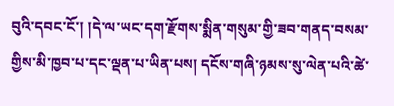བུའི་དབང་ངོ་། །དེ་ལ་ཡང་དག་རྫོགས་སྨིན་གསུམ་གྱི་ཟབ་གནད་བསམ་གྱིས་མི་ཁྱབ་པ་དང་ལྡན་པ་ཡིན་པས། དངོས་གཞི་ཉམས་སུ་ལེན་པའི་ཚེ་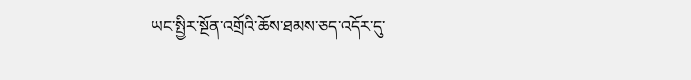ཡང་སྤྱིར་སྔོན་འགྲོའི་ཆོས་ཐམས་ཅད་འདོར་དུ་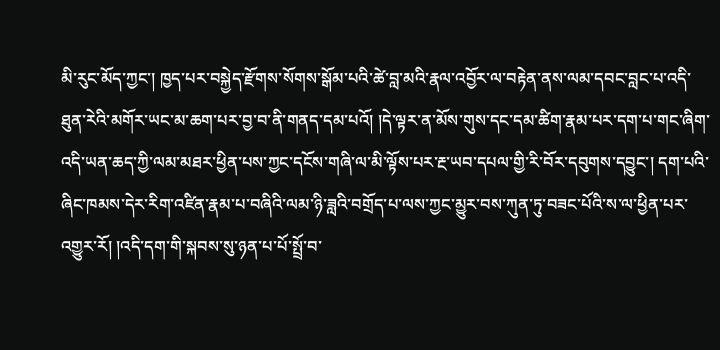མི་རུང་མོད་ཀྱང་། ཁྱད་པར་བསྐྱེད་རྫོགས་སོགས་སྒོམ་པའི་ཚེ་བླ་མའི་རྣལ་འབྱོར་ལ་བརྟེན་ནས་ལམ་དབང་བླང་པ་འདི་ཐུན་རེའི་མགོར་ཡང་མ་ཆག་པར་བྱ་བ་ནི་གནད་དམ་པའོ། །དེ་ལྟར་ན་མོས་གུས་དང་དམ་ཚིག་རྣམ་པར་དག་པ་གང་ཞིག་འདི་ཡན་ཆད་ཀྱི་ལམ་མཐར་ཕྱིན་པས་ཀྱང་དངོས་གཞི་ལ་མི་ལྟོས་པར་རྔ་ཡབ་དཔལ་གྱི་རི་བོར་དབུགས་དབྱུང་། དག་པའི་ཞིང་ཁམས་དེར་རིག་འཛིན་རྣམ་པ་བཞིའི་ལམ་ཉི་ཟླའི་བགྲོད་པ་ལས་ཀྱང་མྱུར་བས་ཀུན་ཏུ་བཟང་པོའི་ས་ལ་ཕྱིན་པར་འགྱུར་རོ། །འདི་དག་གི་སྐབས་སུ་ཉན་པ་པོ་སྤྲོ་བ་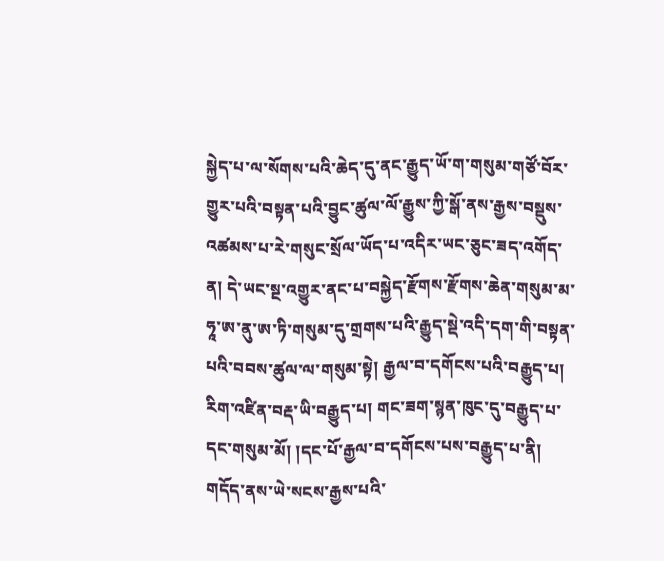སྐྱེད་པ་ལ་སོགས་པའི་ཆེད་དུ་ནང་རྒྱུད་ཡོ་ག་གསུམ་གཙོ་བོར་གྱུར་པའི་བསྟན་པའི་བྱུང་ཚུལ་ལོ་རྒྱུས་ཀྱི་སྒོ་ནས་རྒྱས་བསྡུས་འཚམས་པ་རེ་གསུང་སྲོལ་ཡོད་པ་འདིར་ཡང་ཅུང་ཟད་འགོད་ན། དེ་ཡང་སྔ་འགྱུར་ནང་པ་བསྐྱེད་རྫོགས་རྫོགས་ཆེན་གསུམ་མ་ཧཱ་ཨ་ནུ་ཨ་ཏི་གསུམ་དུ་གྲགས་པའི་རྒྱུད་སྡེ་འདི་དག་གི་བསྟན་པའི་བབས་ཚུལ་ལ་གསུམ་སྟེ། རྒྱལ་བ་དགོངས་པའི་བརྒྱུད་པ། རིག་འཛིན་བརྡ་ཡི་བརྒྱུད་པ། གང་ཟག་སྙན་ཁུང་དུ་བརྒྱུད་པ་དང་གསུམ་མོ། །དང་པོ་རྒྱལ་བ་དགོངས་པས་བརྒྱུད་པ་ནི། གདོད་ནས་ཡེ་སངས་རྒྱས་པའི་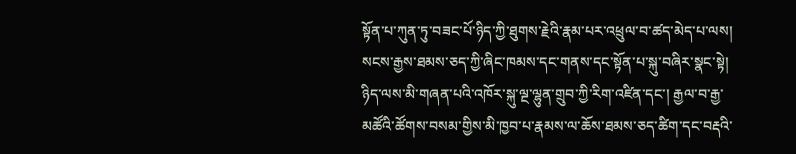སྟོན་པ་ཀུན་ཏུ་བཟང་པོ་ཉིད་ཀྱི་ཐུགས་རྗེའི་རྣམ་པར་འཕྲུལ་བ་ཚད་མེད་པ་ལས། སངས་རྒྱས་ཐམས་ཅད་ཀྱི་ཞིང་ཁམས་དང་གནས་དང་སྟོན་པ་སྐུ་བཞིར་སྣང་སྟེ། ཉིད་ལས་མི་གཞན་པའི་འཁོར་སྐུ་ལྔ་ལྷུན་གྲུབ་ཀྱི་རིག་འཛིན་དང་། རྒྱལ་བ་རྒྱ་མཚོའི་ཚོགས་བསམ་གྱིས་མི་ཁྱབ་པ་རྣམས་ལ་ཆོས་ཐམས་ཅད་ཚིག་དང་བརྡའི་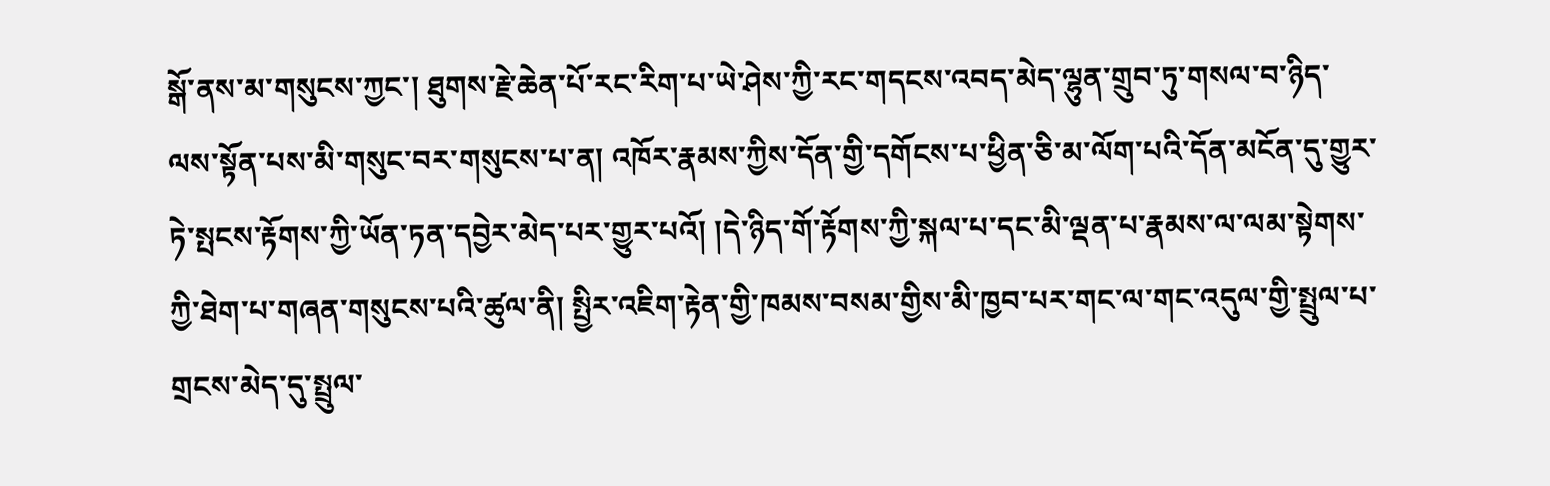སྒོ་ནས་མ་གསུངས་ཀྱང་། ཐུགས་རྗེ་ཆེན་པོ་རང་རིག་པ་ཡེ་ཤེས་ཀྱི་རང་གདངས་འབད་མེད་ལྷུན་གྲུབ་ཏུ་གསལ་བ་ཉིད་ལས་སྟོན་པས་མི་གསུང་བར་གསུངས་པ་ན། འཁོར་རྣམས་ཀྱིས་དོན་གྱི་དགོངས་པ་ཕྱིན་ཅི་མ་ལོག་པའི་དོན་མངོན་དུ་གྱུར་ཏེ་སྤངས་རྟོགས་ཀྱི་ཡོན་ཏན་དབྱེར་མེད་པར་གྱུར་པའོ། །དེ་ཉིད་གོ་རྟོགས་ཀྱི་སྐལ་པ་དང་མི་ལྡན་པ་རྣམས་ལ་ལམ་སྟེགས་ཀྱི་ཐེག་པ་གཞན་གསུངས་པའི་ཚུལ་ནི། སྤྱིར་འཇིག་རྟེན་གྱི་ཁམས་བསམ་གྱིས་མི་ཁྱབ་པར་གང་ལ་གང་འདུལ་གྱི་སྤྲུལ་པ་གྲངས་མེད་དུ་སྤྲུལ་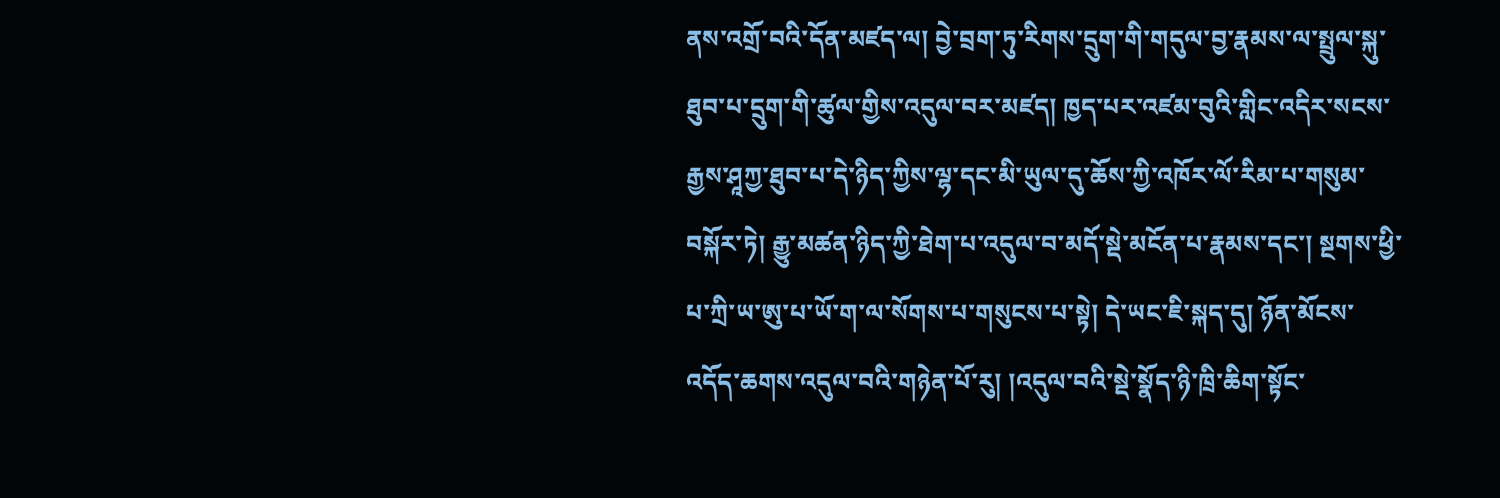ནས་འགྲོ་བའི་དོན་མཛད་ལ། བྱེ་བྲག་ཏུ་རིགས་དྲུག་གི་གདུལ་བྱ་རྣམས་ལ་སྤྲུལ་སྐུ་ཐུབ་པ་དྲུག་གི་ཚུལ་གྱིས་འདུལ་བར་མཛད། ཁྱད་པར་འཛམ་བུའི་གླིང་འདིར་སངས་རྒྱས་ཤཱཀྱ་ཐུབ་པ་དེ་ཉིད་ཀྱིས་ལྷ་དང་མི་ཡུལ་དུ་ཆོས་ཀྱི་འཁོར་ལོ་རིམ་པ་གསུམ་བསྐོར་ཏེ། རྒྱུ་མཚན་ཉིད་ཀྱི་ཐེག་པ་འདུལ་བ་མདོ་སྡེ་མངོན་པ་རྣམས་དང་། སྔགས་ཕྱི་པ་ཀྲི་ཡ་ཨུ་པ་ཡོ་ག་ལ་སོགས་པ་གསུངས་པ་སྟེ། དེ་ཡང་ཇི་སྐད་དུ། ཉོན་མོངས་འདོད་ཆགས་འདུལ་བའི་གཉེན་པོ་རུ། །འདུལ་བའི་སྡེ་སྣོད་ཉི་ཁྲི་ཆིག་སྟོང་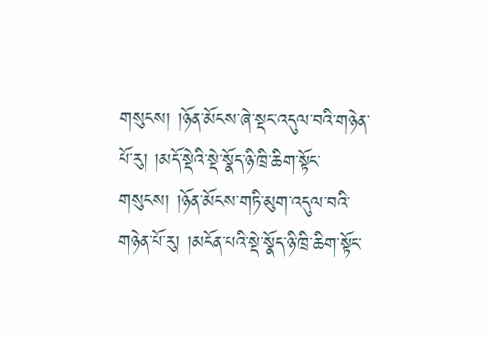གསུངས། །ཉོན་མོངས་ཞེ་སྡང་འདུལ་བའི་གཉེན་པོ་རུ། །མདོ་སྡེའི་སྡེ་སྣོད་ཉི་ཁྲི་ཆིག་སྟོང་གསུངས། །ཉོན་མོངས་གཏི་མུག་འདུལ་བའི་གཉེན་པོ་རུ། །མངོན་པའི་སྡེ་སྣོད་ཉི་ཁྲི་ཆིག་སྟོང་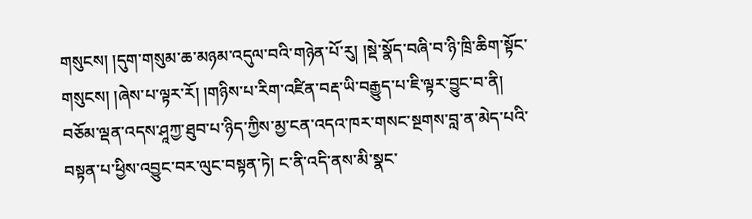གསུངས། །དུག་གསུམ་ཆ་མཉམ་འདུལ་བའི་གཉེན་པོ་རུ། །སྡེ་སྣོད་བཞི་བ་ཉི་ཁྲི་ཆིག་སྟོང་གསུངས། །ཞེས་པ་ལྟར་རོ། །གཉིས་པ་རིག་འཛིན་བརྡ་ཡི་བརྒྱུད་པ་ཇི་ལྟར་བྱུང་བ་ནི། བཅོམ་ལྡན་འདས་ཤཱཀྱ་ཐུབ་པ་ཉིད་ཀྱིས་མྱ་ངན་འདའ་ཁར་གསང་སྔགས་བླ་ན་མེད་པའི་བསྟན་པ་ཕྱིས་འབྱུང་བར་ལུང་བསྟན་ཏེ། ང་ནི་འདི་ནས་མི་སྣང་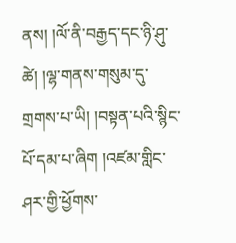ནས། །ལོ་ནི་བརྒྱད་དང་ཉི་ཤུ་ཚེ། །ལྷ་གནས་གསུམ་དུ་གྲགས་པ་ཡི། །བསྟན་པའི་སྙིང་པོ་དམ་པ་ཞིག །འཛམ་གླིང་ཤར་གྱི་ཕྱོགས་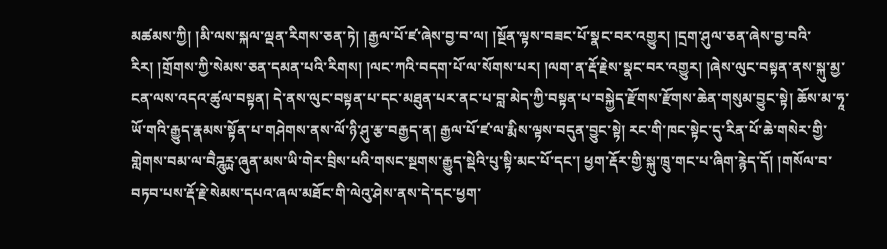མཚམས་ཀྱི། །མི་ལས་སྐལ་ལྡན་རིགས་ཅན་ཏེ། །རྒྱལ་པོ་ཛ་ཞེས་བྱ་བ་ལ། །སྔོན་ལྟས་བཟང་པོ་སྣང་བར་འགྱུར། །དྲག་ཤུལ་ཅན་ཞེས་བྱ་བའི་རིར། །གྲོགས་ཀྱི་སེམས་ཅན་དམན་པའི་རིགས། །ལང་ཀའི་བདག་པོ་ལ་སོགས་པར། །ལག་ན་རྡོ་རྗེས་སྣང་བར་འགྱུར། །ཞེས་ལུང་བསྟན་ནས་སྐུ་མྱ་ངན་ལས་འདའ་ཚུལ་བསྟན། དེ་ནས་ལུང་བསྟན་པ་དང་མཐུན་པར་ནང་པ་བླ་མེད་ཀྱི་བསྟན་པ་བསྐྱེད་རྫོགས་རྫོགས་ཆེན་གསུམ་བྱུང་སྟེ། ཆོས་མ་ཧཱ་ཡོ་གའི་རྒྱུད་རྣམས་སྟོན་པ་གཤེགས་ནས་ལོ་ཉི་ཤུ་རྩ་བརྒྱད་ན། རྒྱལ་པོ་ཛ་ལ་རྨིས་ལྟས་བདུན་བྱུང་སྟེ། རང་གི་ཁང་སྟེང་དུ་རིན་པོ་ཆེ་གསེར་གྱི་གླེགས་བམ་ལ་བཻཌཱུཪྻ་ཞུན་མས་ཡི་གེར་བྲིས་པའི་གསང་སྔགས་རྒྱུད་སྡེའི་པུ་སྟི་མང་པོ་དང་། ཕྱག་རྡོར་གྱི་སྐུ་ཁྲུ་གང་པ་ཞིག་རྙེད་དོ། །གསོལ་བ་བཏབ་པས་རྡོ་རྗེ་སེམས་དཔའ་ཞལ་མཐོང་གི་ལེའུ་ཤེས་ནས་དེ་དང་ཕྱག་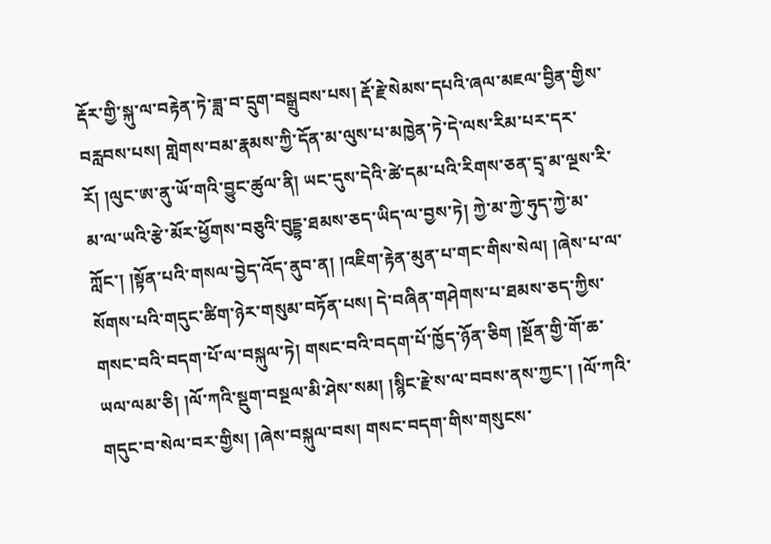རྡོར་གྱི་སྐུ་ལ་བརྟེན་ཏེ་ཟླ་བ་དྲུག་བསྒྲུབས་པས། རྡོ་རྗེ་སེམས་དཔའི་ཞལ་མཇལ་བྱིན་གྱིས་བརླབས་པས། གླེགས་བམ་རྣམས་ཀྱི་དོན་མ་ལུས་པ་མཁྱེན་ཏེ་དེ་ལས་རིམ་པར་དར་རོ། །ལུང་ཨ་ནུ་ཡོ་གའི་བྱུང་ཚུལ་ནི། ཡང་དུས་དེའི་ཚེ་དམ་པའི་རིགས་ཅན་དྲྭ་མ་ལྔས་རི་མ་ལ་ཡའི་རྩེ་མོར་ཕྱོགས་བཅུའི་བུདྡྷ་ཐམས་ཅད་ཡིད་ལ་བྱས་ཏེ། ཀྱེ་མ་ཀྱེ་ཧུད་ཀྱེ་མ་ཀློང་། །སྟོན་པའི་གསལ་བྱེད་འོད་ནུབ་ན། །འཇིག་རྟེན་མུན་པ་གང་གིས་སེལ། །ཞེས་པ་ལ་སོགས་པའི་གདུང་ཚིག་ཉེར་གསུམ་བཏོན་པས། དེ་བཞིན་གཤེགས་པ་ཐམས་ཅད་ཀྱིས་གསང་བའི་བདག་པོ་ལ་བསྐུལ་ཏེ། གསང་བའི་བདག་པོ་ཁྱོད་ཉོན་ཅིག །སྔོན་གྱི་གོ་ཆ་ཡལ་ལམ་ཅི། །ལོ་ཀའི་སྡུག་བསྔལ་མི་ཤེས་སམ། །སྙིང་རྗེ་ས་ལ་བབས་ནས་ཀྱང་། །ལོ་ཀའི་གདུང་བ་སེལ་བར་གྱིས། །ཞེས་བསྐུལ་བས། གསང་བདག་གིས་གསུངས་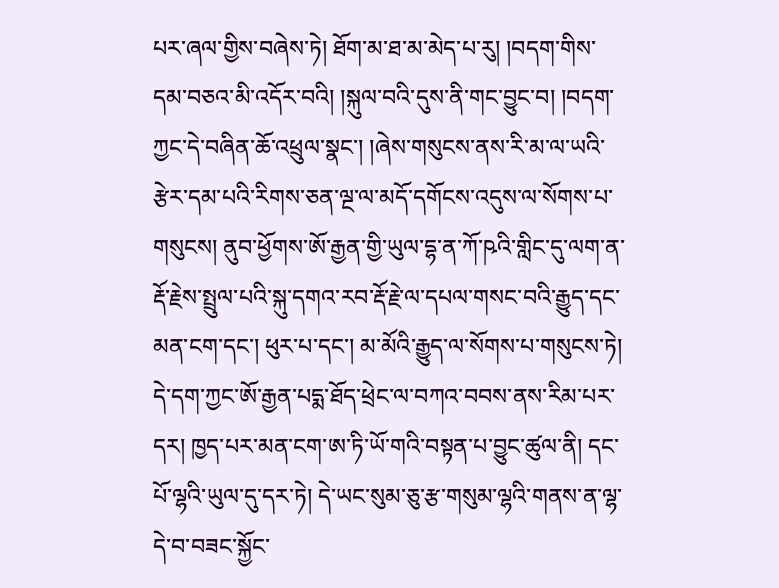པར་ཞལ་གྱིས་བཞེས་ཏེ། ཐོག་མ་ཐ་མ་མེད་པ་རུ། །བདག་གིས་དམ་བཅའ་མི་འདོར་བའི། །སྐུལ་བའི་དུས་ནི་གང་བྱུང་བ། །བདག་ཀྱང་དེ་བཞིན་ཆོ་འཕྲུལ་སྣང་། །ཞེས་གསུངས་ནས་རི་མ་ལ་ཡའི་རྩེར་དམ་པའི་རིགས་ཅན་ལྔ་ལ་མདོ་དགོངས་འདུས་ལ་སོགས་པ་གསུངས། ནུབ་ཕྱོགས་ཨོ་རྒྱན་གྱི་ཡུལ་དྷ་ན་ཀོ་ཥའི་གླིང་དུ་ལག་ན་རྡོ་རྗེས་སྤྲུལ་པའི་སྐུ་དགའ་རབ་རྡོ་རྗེ་ལ་དཔལ་གསང་བའི་རྒྱུད་དང་མན་ངག་དང་། ཕུར་པ་དང་། མ་མོའི་རྒྱུད་ལ་སོགས་པ་གསུངས་ཏེ། དེ་དག་ཀྱང་ཨོ་རྒྱན་པདྨ་ཐོད་ཕྲེང་ལ་བཀའ་བབས་ནས་རིམ་པར་དར། ཁྱད་པར་མན་ངག་ཨ་ཏི་ཡོ་གའི་བསྟན་པ་བྱུང་ཚུལ་ནི། དང་པོ་ལྷའི་ཡུལ་དུ་དར་ཏེ། དེ་ཡང་སུམ་ཅུ་རྩ་གསུམ་ལྷའི་གནས་ན་ལྷ་དེ་བ་བཟང་སྐྱོང་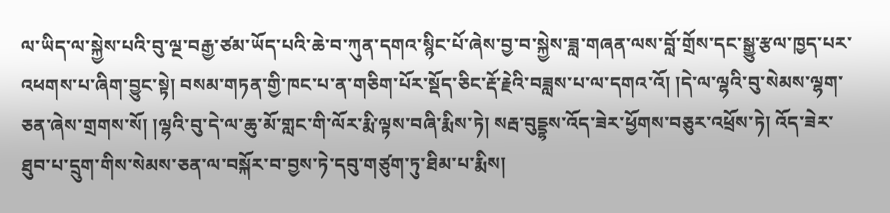ལ་ཡིད་ལ་སྐྱེས་པའི་བུ་ལྔ་བརྒྱ་ཙམ་ཡོད་པའི་ཆེ་བ་ཀུན་དགའ་སྙིང་པོ་ཞེས་བྱ་བ་སྐྱེས་ཟླ་གཞན་ལས་བློ་གྲོས་དང་སྒྱུ་རྩལ་ཁྱད་པར་འཕགས་པ་ཞིག་བྱུང་སྟེ། བསམ་གཏན་གྱི་ཁང་པ་ན་གཅིག་པོར་སྡོད་ཅིང་རྡོ་རྗེའི་བཟླས་པ་ལ་དགའ་འོ། །དེ་ལ་ལྷའི་བུ་སེམས་ལྷག་ཅན་ཞེས་གྲགས་སོ། །ལྷའི་བུ་དེ་ལ་ཆུ་མོ་གླང་གི་ལོར་རྨི་ལྟས་བཞི་རྨིས་ཏེ། སརྦ་བུདྡྷས་འོད་ཟེར་ཕྱོགས་བཅུར་འཕྲོས་ཏེ། འོད་ཟེར་ཐུབ་པ་དྲུག་གིས་སེམས་ཅན་ལ་བསྐོར་བ་བྱས་ཏེ་དབུ་གཙུག་ཏུ་ཐིམ་པ་རྨིས།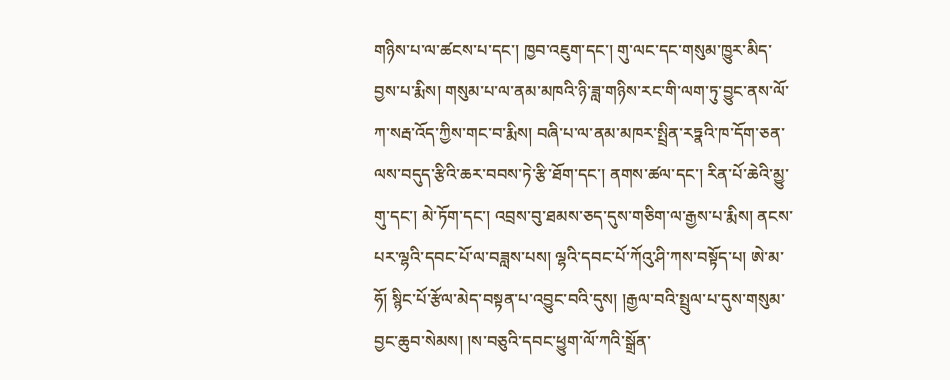གཉིས་པ་ལ་ཚངས་པ་དང་། ཁྱབ་འཇུག་དང་། གུ་ལང་དང་གསུམ་ཁྱུར་མིད་བྱས་པ་རྨིས། གསུམ་པ་ལ་ནམ་མཁའི་ཉི་ཟླ་གཉིས་རང་གི་ལག་ཏུ་བྱུང་ནས་ལོ་ཀ་སརྦ་འོད་ཀྱིས་གང་བ་རྨིས། བཞི་པ་ལ་ནམ་མཁར་སྤྲིན་རཏྣའི་ཁ་དོག་ཅན་ལས་བདུད་རྩིའི་ཆར་བབས་ཏེ་རྩི་ཐོག་དང་། ནགས་ཚལ་དང་། རིན་པོ་ཆེའི་མྱུ་གུ་དང་། མེ་ཏོག་དང་། འབྲས་བུ་ཐམས་ཅད་དུས་གཅིག་ལ་རྒྱས་པ་རྨིས། ནངས་པར་ལྷའི་དབང་པོ་ལ་བཟླས་པས། ལྷའི་དབང་པོ་ཀོའུ་ཤི་ཀས་བསྟོད་པ། ཨེ་མ་ཧོ། སྙིང་པོ་རྩོལ་མེད་བསྟན་པ་འབྱུང་བའི་དུས། །རྒྱལ་བའི་སྤྲུལ་པ་དུས་གསུམ་བྱང་ཆུབ་སེམས། །ས་བཅུའི་དབང་ཕྱུག་ལོ་ཀའི་སྒྲོན་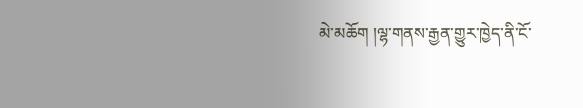མེ་མཆོག །ལྷ་གནས་རྒྱན་གྱུར་ཁྱེད་ནི་ངོ་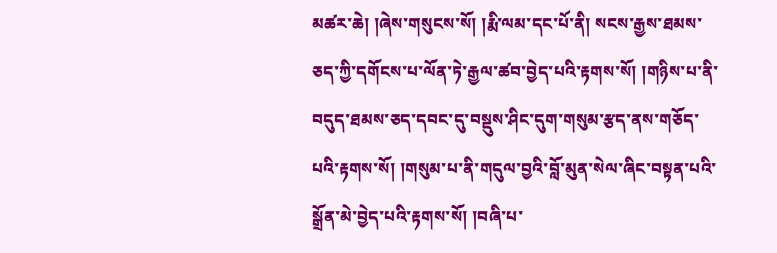མཚར་ཆེ། །ཞེས་གསུངས་སོ། །རྨི་ལམ་དང་པོ་ནི། སངས་རྒྱས་ཐམས་ཅད་ཀྱི་དགོངས་པ་ལོན་ཏེ་རྒྱལ་ཚབ་བྱེད་པའི་རྟགས་སོ། །གཉིས་པ་ནི་བདུད་ཐམས་ཅད་དབང་དུ་བསྡུས་ཤིང་དུག་གསུམ་རྩད་ནས་གཅོད་པའི་རྟགས་སོ། །གསུམ་པ་ནི་གདུལ་བྱའི་བློ་མུན་སེལ་ཞིང་བསྟན་པའི་སྒྲོན་མེ་བྱེད་པའི་རྟགས་སོ། །བཞི་པ་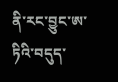ནི་རང་བྱུང་ཨ་ཏིའི་བདུད་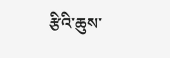རྩིའི་ཆུས་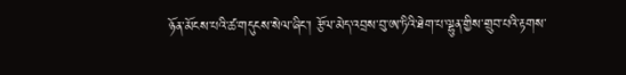ཉོན་མོངས་པའི་ཚ་གདུངས་སེལ་ཞིང་། རྩོལ་མེད་འབྲས་བུ་ཨ་ཏིའི་ཐེག་པ་ལྷུན་གྱིས་གྲུབ་པའི་རྟགས་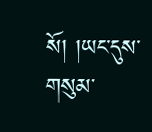སོ། །ཡང་དུས་གསུམ་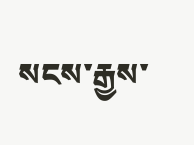སངས་རྒྱས་